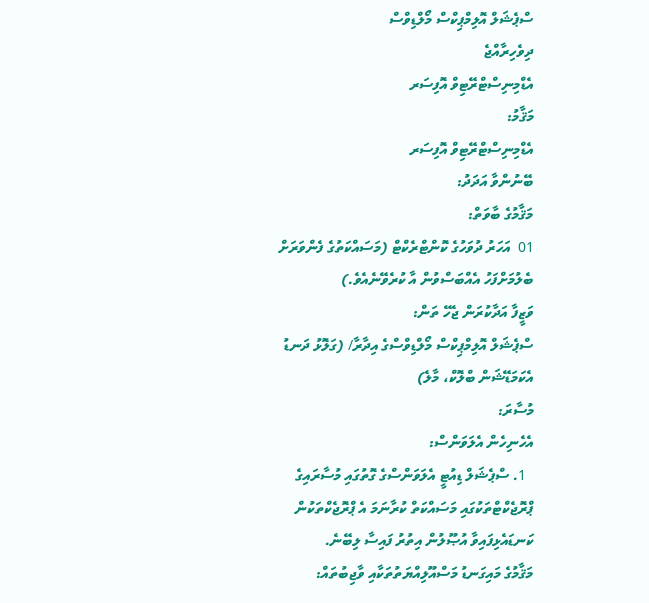ސްޕެޝަލް އޮލިމްޕިކްސް މޯލްޑިވްސް
ދިވެހިރާއްޖެ
އެޑްމިނިސްޓްރޭޓިވް އޮފިސަރ
މަޤާމު:
އެޑްމިނިސްޓްރޭޓިވް އޮފިސަރ
ބޭނުންވާ އަދަދު:
މަޤާމުގެ ބާވަތް:
01  އަހަރު ދުވަހުގެ ކޮންޓްރެކްޓް (މަސައްކަތުގެ ފެންވަރަށް ބެލުމަށްފަހު އެއްބަސްވުން އާ ކުރެވޭނެއެވެ.)
ވަޒީފާ އަދާކުރަން ޖެހޭ ތަން:
ސްޕެޝަލް އޮލިމްޕިކްސް މޯލްޑިވްސްގެ އިދާރާ/ (ގަލޮޅު ދަނޑު އެކަމަޑޭޝަން ބްލޮކް، މާލެ)
މުސާރަ:
އެހެނިހެން އެލަވަންސް:
  1. ސްޕެޝަލް ޑިއުޓީ އެލަވަންސްގެ ގޮތުގައި މުސާރައިގެ ޕްރޮޖެކްޓްތަކުގައި މަސައްކަތް ކުރާނަމަ އެ ޕްރޮޖެކްތަކުން ކަނޑައެޅިފައިވާ އުޞޫލުން އިތުރު ފައިސާ ލިބޭނެ.
މަޤާމުގެ މައިގަނޑު މަސްއޫލިއްޔަތުތަކާއި ވާޖިބުތައް: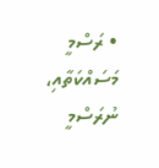• ރަސްމީ މަސައްކަތާއި، ނުރަސްމީ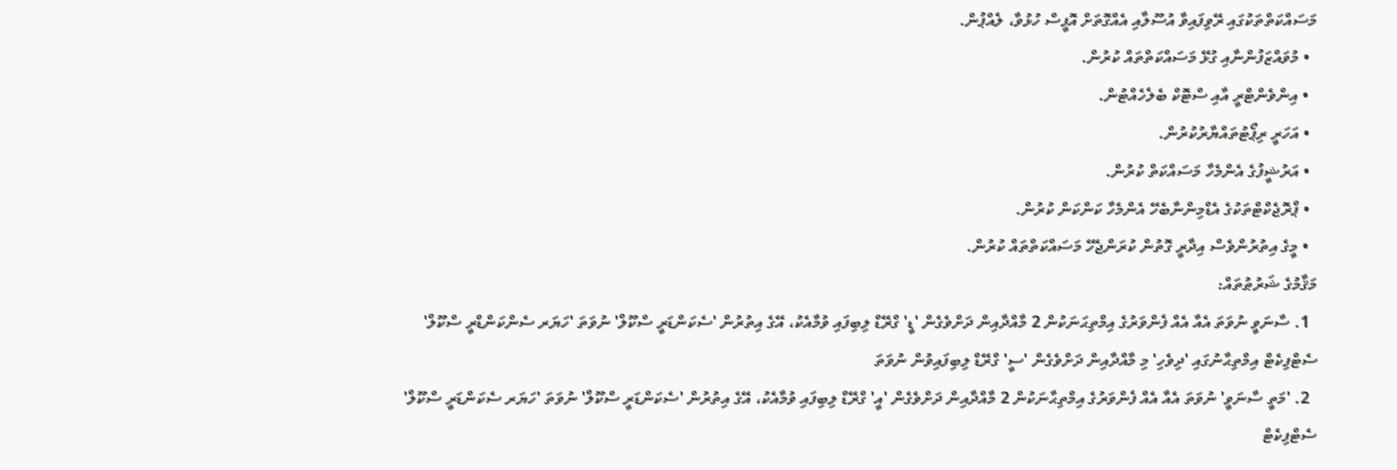މަސައްކަތްތަކުގައި ރޭވިފައިވާ އުސޫލާއި އެއްގޮތަށް އޮފީސް ހުޅުވާ، ލެއްޕުން.
  • މުވައްޒަފުންނާއި ގުޅޭ މަސައްކަތްތައް ކުރުން.
  • އިންވެންޓްރީ އާއި ސްޓޮކް ބެލެހެއްޓުން.
  • އަހަރީ ރިޕޯޓުތައްޔާރުކުރުން.
  • އަރުޝީފުގެ އެންމެހާ މަސައްކަތް ކުރުން.
  • ޕްރޮޖެކްޓްތަކުގެ އެޑްމިންނާބެހޭ އެންމެހާ ކަންކަން ކުރުން.
  • މީގެ އިތުރުންވެސް އިދާރީ ގޮތުން ކުރަންޖެހޭ މަސައްކަތްތައް ކުރުން.
މަޤާމުގެ ޝަރުޠުތައް:
  1. ސާނަވީ ނުވަތަ އެއާ އެއް ފެންވަރުގެ އިމްތިޙަނަކުން 2 މާއްދާއިން ދަށްވެގެން 'ޑީ' ގްރޭޑް ލިބިފައި ވުމާއެކު، އޭގެ އިތުރުން 'ސެކަންޑަރީ ސްކޫލް' ނުވަތަ 'ހަޔަރ ސެންކަންޑްރީ ސްކޫލް' ސެޓްފިކެޓް އިމްތިޙާނުގައި 'ދިވެހި' މި މާއްދާއިން ދަށްވެގެން 'ސީ' ގްރޭޑް ލިބިފައިވުން ނުވަތަ
  2. 'މަތީ ސާނަވީ' ނުވަތަ އެއާ އެއް ފެންވަރުގެ އިމްތިޙާނަކުން 2 މާއްދާއިން ދަށްވެގެން 'އީ' ގްރޭޑް ލިބިފައި ވުމާއެކު، އޭގެ އިތުރުން 'ސެކަންޑަރީ ސްކޫލް' ނުވަތަ 'ހަޔަރ ސެކަންޑަރީ ސްކޫލް' ސެޓްފިކެޓް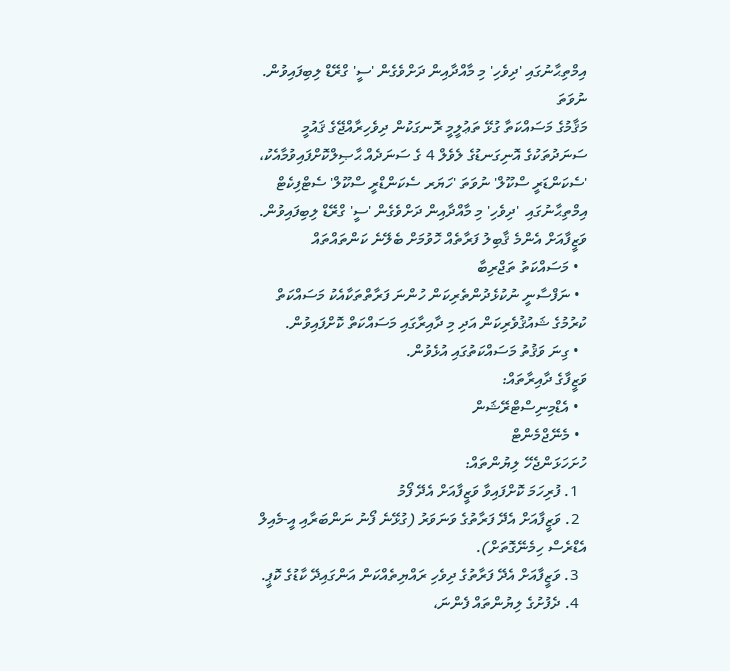އިމްތިޙާނުގައި 'ދިވެހި' މި މާއްދާއިން ދަށްވެގެން 'ސީ' ގްރޭޑް ލިބިފައިވުން.
ނުވަތަ
މަޤާމުގެ މަސައްކަތާ ގުޅޭ ތަޢުލީމީ ރޮނގަކުން ދިވެހިރާއްޖޭގެ ޤައުމީ ސަނަދުތަކުގެ އޮނިގަނޑުގެ ލެވެލް 4 ގެ ސަނަދެއް ޙާޞިލްކޮށްފައިވުމާއެކު، 'ސެކަންޑަރީ ސްކޫލް' ނުވަތަ 'ހަޔަރ ސެކަންޑްރީ ސްކޫލް' ސެޓްފިކެޓް އިމްތިޙާނުގައި  'ދިވެހި' މި މާއްދާއިން ދަށްވެގެން 'ސީ' ގްރޭޑް ލިބިފައިވުން.
ވަޒީފާއަށް އެންމެ ޤާބިލު ފަރާތެއް ހޮވުމަށް ބެލޭނެ ކަންތައްތައް
  • މަސައްކަތު ތަޖްރިބާ
  • ނަފްސާނީ ނުކުޅެދުންތެރިކަން ހުންނަ ފަރާތްތަކާއެކު މަސައްކަތް ކުރުމުގެ ޝައުޤުވެރިކަން އަދި މި ދާއިރާގައި މަސައްކަތް ކޮށްފައިވުން.
  • ގިނަ ވަޤުތު މަސައްކަތުގައި އުޅެވުން.
ވަޒީފާގެ ދާއިރާތައް:
  • އެޑްމިނިސްޓްރޭޝަން
  • މެނޭޖްމެންޓް
ހުށަހަޅަންޖެހޭ ލިޔުންތައް:
  1. ފުރިހަމަ ކޮށްފައިވާ ވަޒީފާއަށް އެދޭ ފޯމު
  2. ވަޒީފާއަށް އެދޭ ފަރާތުގެ ވަނަވަރު (ގުޅޭނެ ފޯނު ނަންބަރާއި އީ-މެއިލް އެޑްރެސް ހިމެނޭގޮތަށް).
  3. ވަޒީފާއަށް އެދޭ ފަރާތުގެ ދިވެހި ރައްޔިތެއްކަން އަންގައިދޭ ކާޑުގެ ކޮޕީ.
  4. ދެފުށުގެ ލިޔުންތައް ފެންނަ،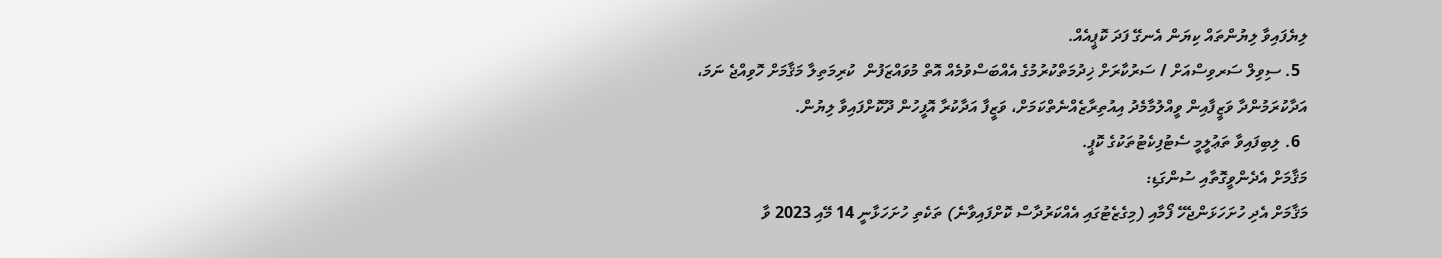ލިޔެފައިވާ ލިޔުންތައް ކިޔަން އެނގޭ ފަދަ ކޮޕީއެއް.
  5. ސިވިލް ސަރވިސްއަށް / ސަރުކާރަށް ޚިދުމަތްކުރުމުގެ އެއްބަސްވުމެއް އޮތް މުވައްޒަފުން  ކުރިމަތިލާ މަޤާމަށް ހޮވިއްޖެ ނަމަ، އަދާކުރަމުންދާ ވަޒީފާއިން ވީއްލުމާމެދު އިއުތިރާޒެއްނެތްކަމަށް، ވަޒީފާ އަދާކުރާ އޮފީހުން ދޫކޮށްފައިވާ ލިޔުން.
  6. ލިބިފައިވާ ތަޢުލީމީ ސެޓުފިކެޓުތަކުގެ ކޮޕީ.
މަޤާމަށް އެދެންވީގޮތާއި ސުންގަޑި:
މަޤާމަށް އެދި ހުށަހަޅަންޖެހޭ ފޯމާއި (މިގެޒެޓުގައި އެއްކަރުދާސް ކޮށްފައިވާނެ) ތަކެތި ހުށަހަޅާނީ 14 މޭއި 2023 ވާ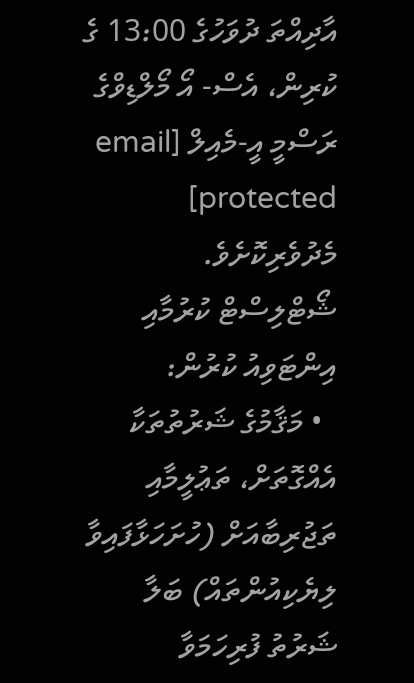އާދިއްތަ ދުވަހުގެ 13:00 ގެ ކުރިން، އެސް- އޯ މޯލްޑިވްގެ ރަސްމީ އީ-މެއިލް [email protected] މެދުވެރިކޮށެވެ.
ޝޯޓްލިސްޓް ކުރުމާއި އިންޓަވިއު ކުރުން:
  • މަޤާމުގެ ޝަރުތުތަކާ އެއްގޮތަށް، ތަޢުލީމާއި ތަޖުރިބާއަށް (ހުށަހަޅާފައިވާ ލިޔެކިއުންތައް) ބަލާ ޝަރުތު ފުރިހަމަވާ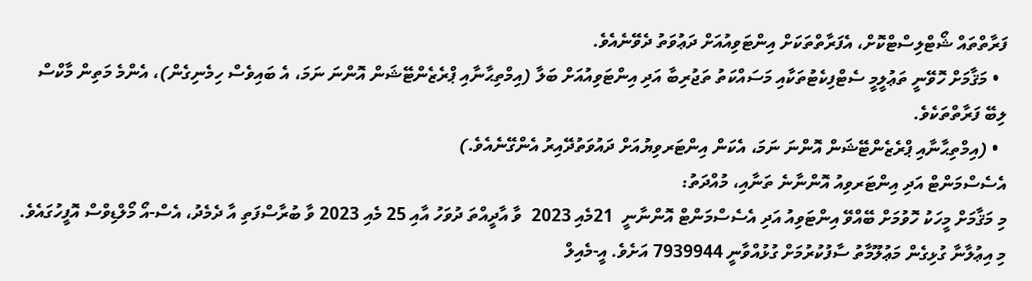ފަރާތްތައް ޝޯޓްލިސްޓްކޮށް، އެފަރާތްތަކަށް އިންޓަވިއުއަށް ދަޢުވަތު ދެވޭނެއެވެ.
  • މަޤާމަށް ހޮވޭނީ ތަޢުލީމީ ސެޓްފިކެޓުތަކާއި މަސައްކަތު ތަޖުރިބާ އަދި އިންޓަވިއުއަށް ބަލާ (އިމްތިޙާނާއި ޕްރެޒެންޓޭޝަން އޮންނަ ނަމަ، އެ ބައިވެސް ހިމެނިގެން)، އެންމެ މަތިން މާކްސް ލިބޭ ފަރާތްތަކެވެ.
  • (އިމްތިޙާނާއި ޕްރެޒެންޓޭޝަން އޮންނަ ނަމަ، އެކަން އިންޓަރވިޔުއަށް ދައުވަތުދޭއިރު އެންގޭނެއެވެ.)
އެސެސްމަންޓް އަދި އިންޓަރވިއު އޮންނާނެ ތަނާއި، މުއްދަތު:
މި މަޤާމަށް މީހަކު ހޮވުމަށް ބޭއްވޭ އިންޓަވިއު އަދި އެސެސްމަންޓް އޮންނާނީ  21މެއި 2023  ވާ އާދީއްތަ ދުވަހު އާއި 25 މެއި 2023 ވާ ބުރާސްފަތި އާ ދެމެދު، އެސް-އޯ މޯލްޑިވްސް އޮފީހުގައެވެ.
މި އިޢުލާނާ ގުޅިގެން މަޢުލޫމާތު ސާފުކުރުމަށް ގުޅުއްވާނީ 7939944 އަށެވެ. އީ-މެއިލް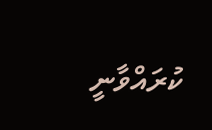ކުރައްވާނީ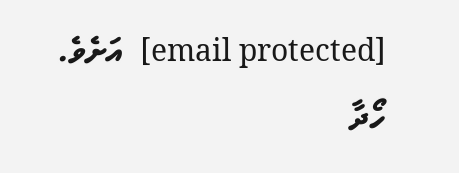[email protected]  އަށެވެ.
ހޯދާ